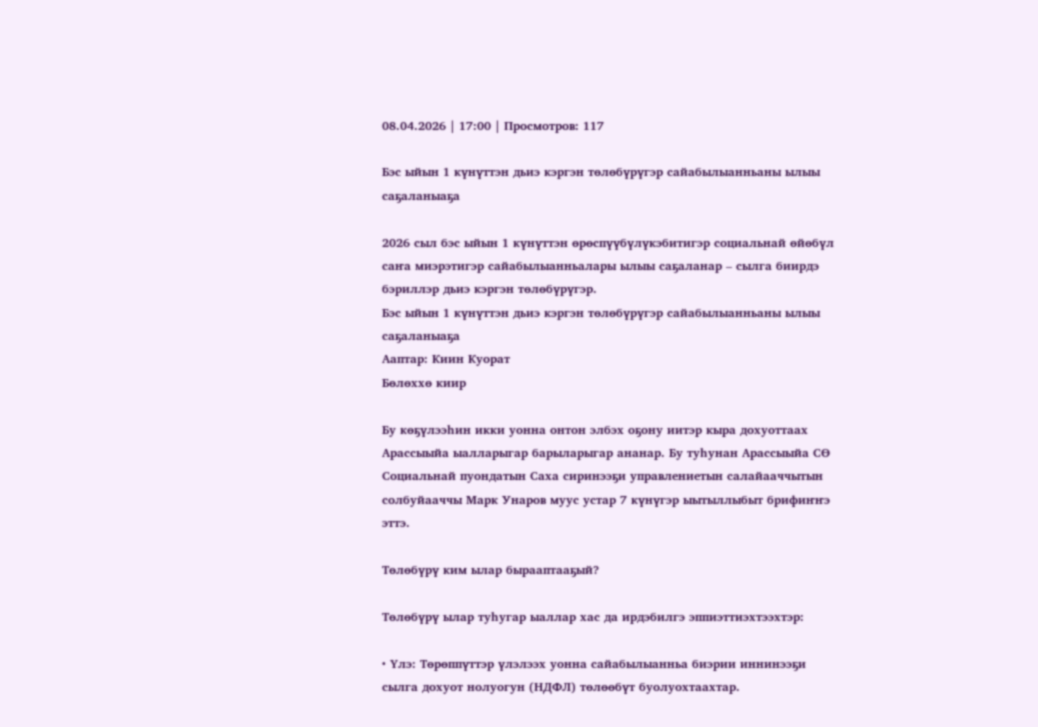08.04.2026 | 17:00 | Просмотров: 117

Бэс ыйын 1 күнүттэн дьиэ кэргэн төлөбүрүгэр сайабылыанньаны ылыы саҕаланыаҕа

2026 сыл бэс ыйын 1 күнүттэн өрөспүүбүлүкэбитигэр социальнай өйөбүл саҥа миэрэтигэр сайабылыанньалары ылыы саҕаланар – сылга биирдэ бэриллэр дьиэ кэргэн төлөбүрүгэр.
Бэс ыйын 1 күнүттэн дьиэ кэргэн төлөбүрүгэр сайабылыанньаны ылыы саҕаланыаҕа
Ааптар: Киин Куорат
Бөлөххө киир

Бу көҕүлээһин икки уонна онтон элбэх оҕону иитэр кыра дохуоттаах Арассыыйа ыалларыгар барыларыгар ананар. Бу туһунан Арассыыйа СӨ Социальнай пуондатын Саха сиринээҕи управлениетын салайааччытын солбуйааччы Марк Унаров муус устар 7 күнүгэр ыытыллыбыт брифиҥҥэ эттэ.

Төлөбүрү ким ылар бырааптааҕый?

Төлөбүрү ылар туһугар ыаллар хас да ирдэбилгэ эппиэттиэхтээхтэр:

• Үлэ: Төрөппүттэр үлэлээх уонна сайабылыанньа биэрии иннинээҕи сылга дохуот нолуогун (НДФЛ) төлөөбүт буолуохтаахтар.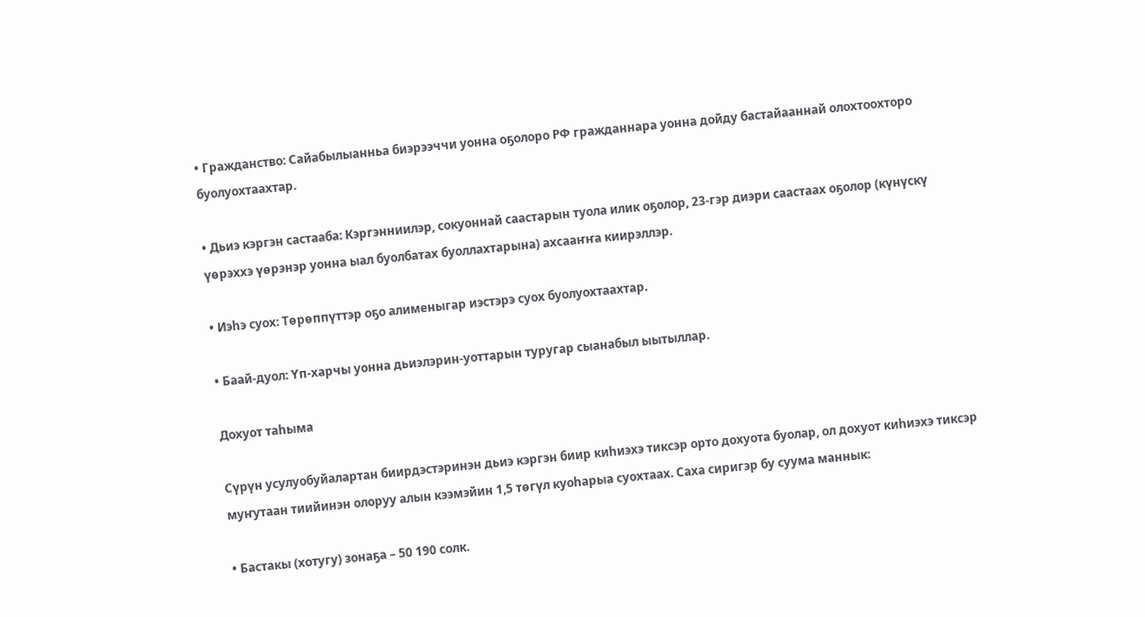• Гражданство: Сайабылыанньа биэрээччи уонна оҕолоро РФ гражданнара уонна дойду бастайааннай олохтоохторо буолуохтаахтар.

• Дьиэ кэргэн састааба: Кэргэнниилэр, сокуоннай саастарын туола илик оҕолор, 23-гэр диэри саастаах оҕолор (күнүскү үөрэххэ үөрэнэр уонна ыал буолбатах буоллахтарына) ахсааҥҥа киирэллэр.

• Иэһэ суох: Төрөппүттэр оҕо алименыгар иэстэрэ суох буолуохтаахтар.

• Баай-дуол: Үп-харчы уонна дьиэлэрин-уоттарын туругар сыанабыл ыытыллар.

Дохуот таһыма

Сүрүн усулуобуйалартан биирдэстэринэн дьиэ кэргэн биир киһиэхэ тиксэр орто дохуота буолар, ол дохуот киһиэхэ тиксэр муҥутаан тиийинэн олоруу алын кээмэйин 1,5 төгүл куоһарыа суохтаах. Саха сиригэр бу суума маннык:

• Бастакы (хотугу) зонаҕа – 50 190 солк.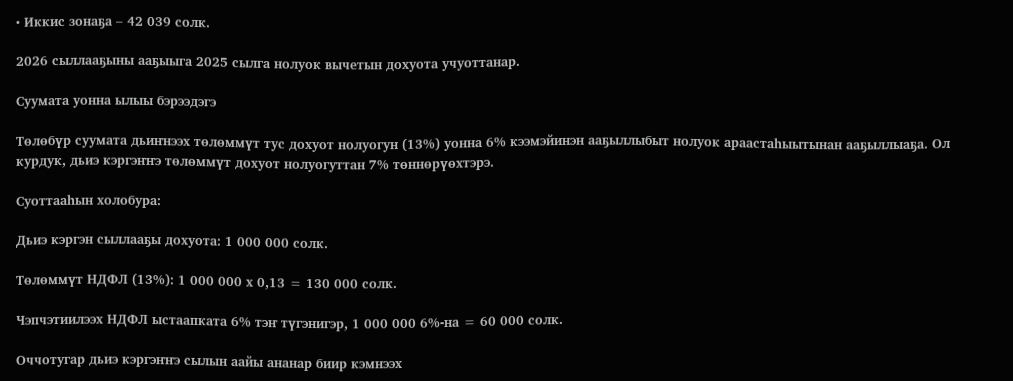• Иккис зонаҕа – 42 039 солк.

2026 сыллааҕыны ааҕыыга 2025 сылга нолуок вычетын дохуота учуоттанар.

Суумата уонна ылыы бэрээдэгэ

Төлөбүр суумата дьиҥнээх төлөммүт тус дохуот нолуогун (13%) уонна 6% кээмэйинэн ааҕыллыбыт нолуок араастаһыытынан ааҕыллыаҕа. Ол курдук, дьиэ кэргэҥҥэ төлөммүт дохуот нолуогуттан 7% төннөрүөхтэрэ.

Суоттааһын холобура:

Дьиэ кэргэн сыллааҕы дохуота: 1 000 000 солк.

Төлөммүт НДФЛ (13%): 1 000 000 х 0,13 = 130 000 солк.

Чэпчэтиилээх НДФЛ ыстаапката 6% тэҥ түгэнигэр, 1 000 000 6%-на = 60 000 солк.

Оччотугар дьиэ кэргэҥҥэ сылын аайы ананар биир кэмнээх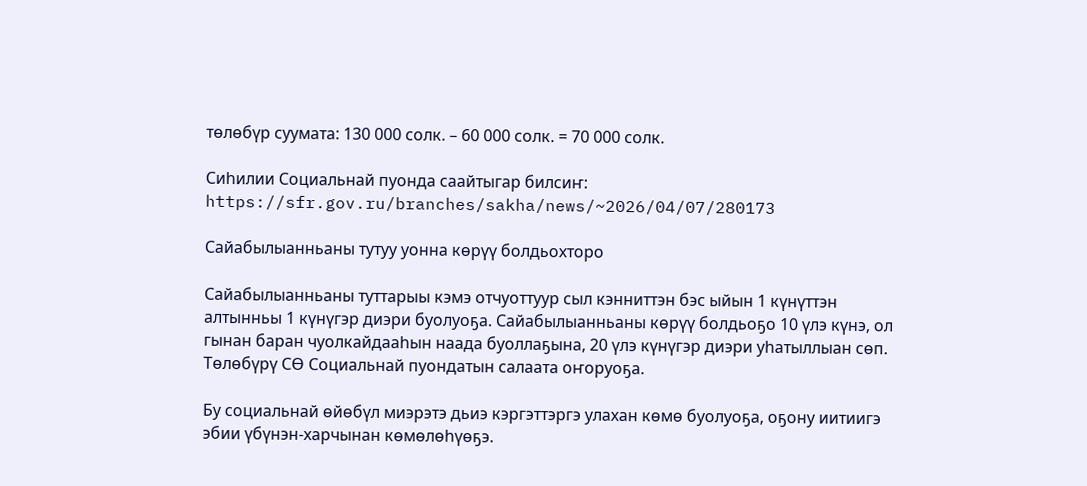төлөбүр суумата: 130 000 солк. – 60 000 солк. = 70 000 солк.

Сиһилии Социальнай пуонда саайтыгар билсиҥ: https://sfr.gov.ru/branches/sakha/news/~2026/04/07/280173

Сайабылыанньаны тутуу уонна көрүү болдьохторо

Сайабылыанньаны туттарыы кэмэ отчуоттуур сыл кэнниттэн бэс ыйын 1 күнүттэн алтынньы 1 күнүгэр диэри буолуоҕа. Сайабылыанньаны көрүү болдьоҕо 10 үлэ күнэ, ол гынан баран чуолкайдааһын наада буоллаҕына, 20 үлэ күнүгэр диэри уһатыллыан сөп. Төлөбүрү СӨ Социальнай пуондатын салаата оҥоруоҕа.

Бу социальнай өйөбүл миэрэтэ дьиэ кэргэттэргэ улахан көмө буолуоҕа, оҕону иитиигэ эбии үбүнэн-харчынан көмөлөһүөҕэ.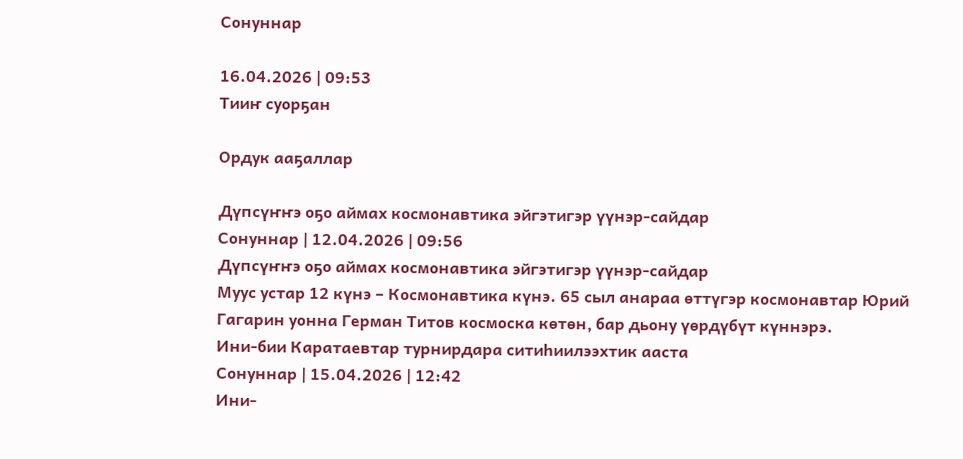Сонуннар

16.04.2026 | 09:53
Тииҥ суорҕан

Ордук ааҕаллар

Дүпсүҥҥэ оҕо аймах космонавтика эйгэтигэр үүнэр-сайдар
Сонуннар | 12.04.2026 | 09:56
Дүпсүҥҥэ оҕо аймах космонавтика эйгэтигэр үүнэр-сайдар
Муус устар 12 күнэ – Космонавтика күнэ. 65 сыл анараа өттүгэр космонавтар Юрий Гагарин уонна Герман Титов космоска көтөн, бар дьону үөрдүбүт күннэрэ.
Ини-бии Каратаевтар турнирдара ситиһиилээхтик ааста
Сонуннар | 15.04.2026 | 12:42
Ини-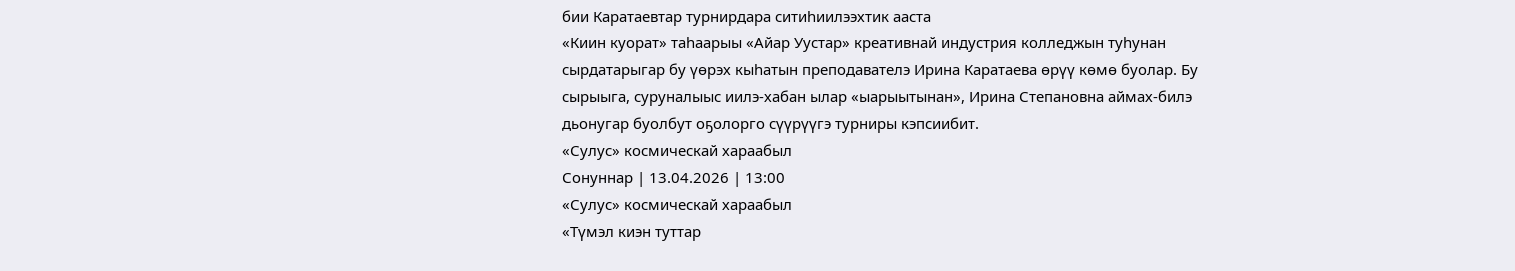бии Каратаевтар турнирдара ситиһиилээхтик ааста
«Киин куорат» таһаарыы «Айар Уустар» креативнай индустрия колледжын туһунан  сырдатарыгар бу үөрэх кыһатын преподавателэ Ирина Каратаева өрүү көмө буолар. Бу сырыыга, суруналыыс иилэ-хабан ылар «ыарыытынан», Ирина Степановна аймах-билэ дьонугар буолбут оҕолорго сүүрүүгэ турниры кэпсиибит.
«Сулус» космическай хараабыл
Сонуннар | 13.04.2026 | 13:00
«Сулус» космическай хараабыл
«Түмэл киэн туттар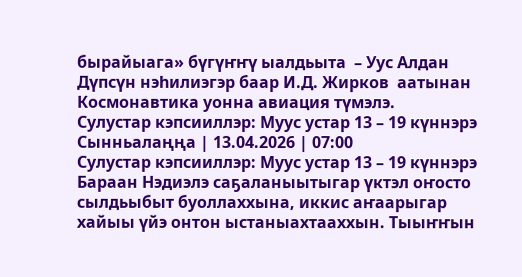бырайыага» бүгүҥҥү ыалдьыта  – Уус Алдан Дүпсүн нэһилиэгэр баар И.Д. Жирков  аатынан  Космонавтика уонна авиация түмэлэ.
Сулустар кэпсииллэр: Муус устар 13 – 19 күннэрэ
Сынньалаңңа | 13.04.2026 | 07:00
Сулустар кэпсииллэр: Муус устар 13 – 19 күннэрэ
Бараан Нэдиэлэ саҕаланыытыгар үктэл оҥосто сылдьыбыт буоллаххына, иккис аҥаарыгар хайыы үйэ онтон ыстаныахтааххын. Тыыҥҥын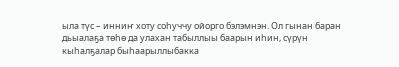ыла түс – инниҥ хоту соһуччу ойорго бэлэмнэн. Ол гынан баран дьыалаҕа төһө да улахан табыллыы баарын иһин, сүрүн кыһалҕалар быһаарыллыбакка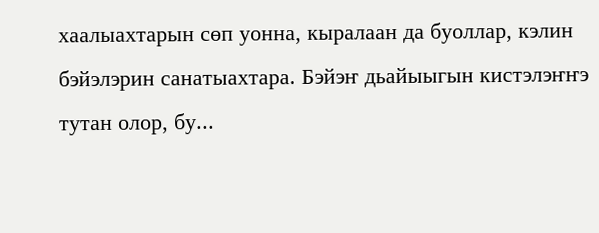хаалыахтарын сөп уонна, кыралаан да буоллар, кэлин бэйэлэрин санатыахтара. Бэйэҥ дьайыыгын кистэлэҥҥэ тутан олор, бу...